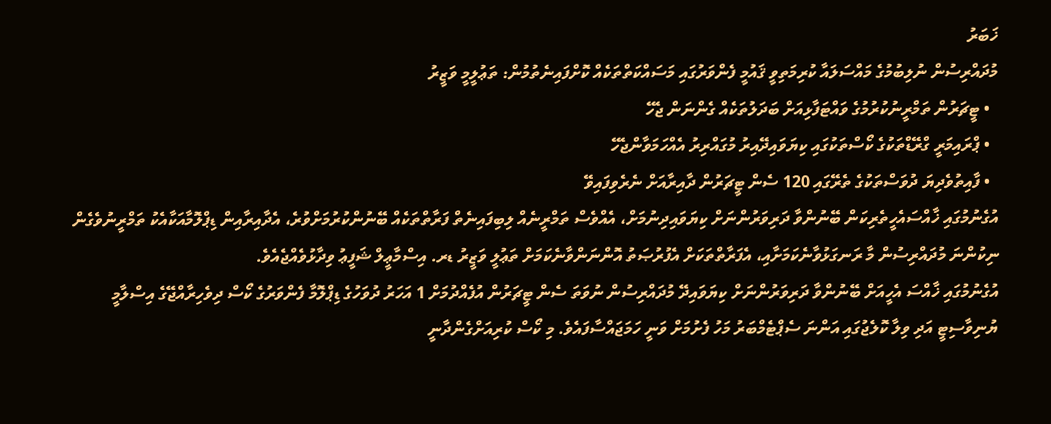ޚަބަރު
މުދައްރިސުން ނުލިބުމުގެ މައްސަލައާ ކުރިމަތިވީ ޤައުމީ ފެންވަރުގައި މަސައްކަތްތަކެއް ކޮށްފައިނެތުމުން: ތަޢުލީމީ ވަޒީރު
  • ޓީޗަރުން ތަމްރީނުކުރުމުގެ ވައްޓަފާޅިއަށް ބަދަލުތަކެއް ގެންނަން ޖެހޭ
  • ޕްރައިމަރީ ގްރޭޑްތަކުގެ ކޯސްތަކުގައި ކިޔަވައިދޭއިރު މުގައްރިރު އެއްހަމަވާންޖެހޭ
  • ފާއިތުވެދިޔަ ދުވަސްތަކުގެ ތެރޭގައި 120 ސެން ޓީޗަރުން ދާއިރާއަށް ނެރެވިފައިވޭ
އުގެނުމުގައި ޚާއްސައެހީތެރިކަން ބޭނުންވާ ދަރިވަރުންނަށް ކިޔަވައިދިނުމަށް، އެއްވެސް ތަމްރީނެއް ލިބިފައިނެތް ފަރާތްތަކެއް ބޭނުންކުރުމަށްވުރެ، އެދާއިރާއިން ޑިޕްލޮމާއަކާއެކު ތަމްރީނުވެގެން ނިކުންނަ މުދައްރިސުން މާ ރަނގަޅުވާނެކަމަށާއި، އެފަރާތްތަކަށް އެފުރުޞަތު އޮންނަންވާނެކަމަށް ތަޢުލީ ވަޒީރު ޑރ. އިސްމާޢީލް ޝަފީޢު ވިދާޅުވެއްޖެއެވެ.
އުގެނުމުގައި ޚާއްސަ އެހީއަށް ބޭނުންވާ ދަރިވަރުންނަށް ކިޔަވައިދޭ މުދައްރިސުން ނުވަތަ ސެން ޓީޗަރުން އުފެއްދުމަށް 1 އަހަރު ދުވަހުގެ ޑިޕްލޮމާ ފެންވަރުގެ ކޯސް ދިވެހިރާއްޖޭގެ އިސްލާމީ ޔުނިވާސިޓީ އަދި ވިލާ ކޮލެޖުގައި އަންނަ ސެޕްޓެމްބަރު މަހު ފެށުމަށް ވަނީ ހަމަޖައްސާފައެވެ. މި ކޯސް ކުރިއަށްގެންދާނީ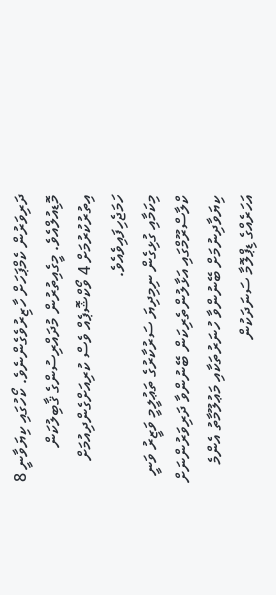ދަރިވަރުން ކެމްޕަހަށް ހާޒިރުވެގެންނެވެ. ކޯހުގައި ކިޔަވާނީ 8 މޮޑިއުލްއެވެ. މީގެއިތުރުން މުދައްރިސުންގެ ޤާބިލުކަން އިތުރުކުރުމަށް 4 ވޯކްޝޮޕެއް ވެސް ކުރިއަށްގެންދިއުމަށް ހަމަޖެހިފައިވެއެވެ.
މިކަމާއި ގުޅިގެން ނިމިދިޔަ ސަރުކާރުގެ ތަޢުލީމީ ވަޒީރު ވަނީ ކްލާސްރޫމްގައި އަޅާލުންތެރިކަން ބޭނުންވާ ދަރިވަރުންނަށް ކިޔަވާދިނުމަށް ބޭނުންވާ ހުނަރުތަކާއި މަޢުލޫމާތު އެންމެ އަހަރެއްގެ ޑިޕްލޮމާ ސަނަދަކުން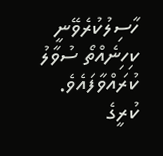ހާސިލުކުރެވޭނީ ކިހިނެއްތޯ ސުވާލު ކުރައްވާފައެވެ.
ކުރީގެ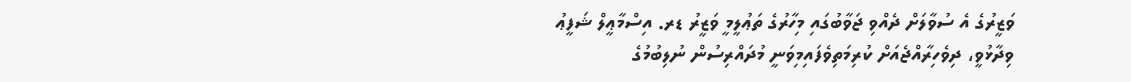ވަޒީރުގެ އެ ސުވާލަށް ދެއްވި ޖަވާބުގައި މިހާރުގެ ތަޢުލީމީ ވަޒީރު ޑރ. އިސްމާޢީލް ޝަފީޢު ވިދާޅުވީ، ދިވެހިރާއްޖެއަށް ކުރިމަތިވެފައިމިވަނީ މުދައްރިސުން ނުލިބުމުގެ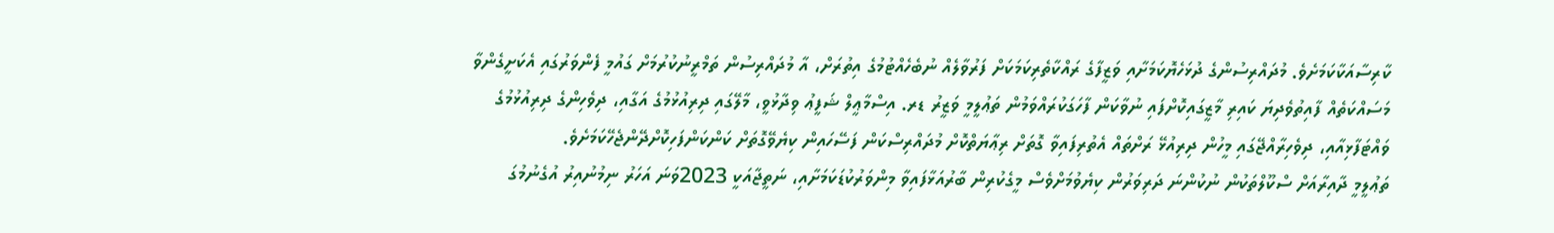ކާރިސާއަކާކަމަށެވެ. މުދައްރިސުންގެ ދުޅަހެޔޮކަމަށާއި ވަޒީފާގެ ރައްކާތެރިކަމަކަށް ފަރުވާލެއް ނުބެހެއްޓުމުގެ އިތުރަށް، އާ މުދައްރިސުން ތަމްރީނުކުރުމަށް ގައުމީ ފެންވަރުގައި އެކަށީގެންވާ މަސައްކަތެއް ފާއިތުވެދިޔަ ކައިރި މާޒީގައިކޮށްފައި ނުވާކަން ފާހަގަކުރައްވަމުން ތަޢުލީމީ ވަޒީރު ޑރ. އިސްމާޢީލް ޝަފީޢު ވިދާޅުވީ، މާލޭގައި ދިރިއުޅުމުގެ އަގާއި، ދިވެހިންގެ ދިރިއުޅުމުގެ ވައްޓަފާޅިއާއި، ދިވެހިރާއްޖޭގައި މީހުން ދިރިއުޅޭ ރަށްތައް އެތުރިފައިވާ ގޮތަށް ރިޢާޔަތްކޮށް މުދައްރިސްކަން ފަސޭހައިން ކިޔެވޭގޮތަށް ކަންކަންފަހިކޮށްދޭންޖެހޭކަމަށެވެ.
ތަޢުލީމީ ދާއިރާއަށް ސްކޫލްތަކުން ނުކުންނަ ދަރިވަރުން ކިޔެވުމަށްވެސް މީގެކުރިން ބާރުއަޅާފައިވާ މިންވަރުކުޑަކަމަށާއި، ނަތީޖާއަކީ 2023ވަނަ އަހަރު ނިމުނުއިރު އުގެނުމުގަ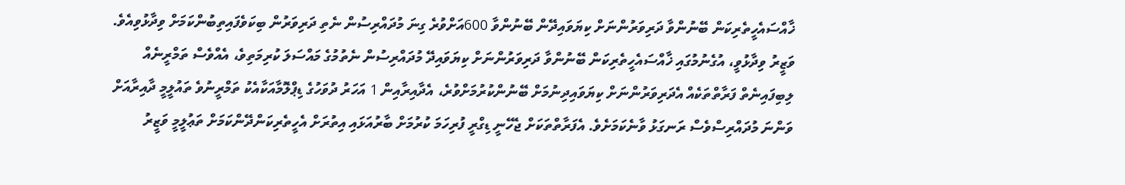ޚާއްސައެހީތެރިކަން ބޭނުންވާ ދަރިވަރުންނަށް ކިޔަވައިދޭން ބޭނުންވާ 600އަށްވުރެ ގިނަ މުދައްރިސުން ނެތި ދަރިވަރުން ބިކަވެފައިތިބުންކަމަށް ވިދާޅުވިއެވެ.
ވަޒީރު ވިދާޅުވީ، އުގެނުމުގައި ޚާއްސައެހީތެރިކަން ބޭނުންވާ ދަރިވަރުންނަށް ކިޔަވައިދޭ މުދައްރިސުން ނެތުމުގެ މައްސަލަ ކުރިމަތިވެ، އެއްވެސް ތަމްރީނެއް ލިބިފައިނެތް ފަރާތްތަކެއް އެދަރިވަރުންނަށް ކިޔަވައިދިނުމަށް ބޭނުންކުރުމަށްވުރެ، އެދާއިރާއިން 1 އަހަރު ދުވަހުގެ ޑިޕްލޮމާއަކާއެކު ތަމްރީނުވެ ތައުލީމީ ދާއިރާއަށް ވަންނަ މުދައްރިސްވެސް ރަނގަޅު ވާނެކަމަށެވެ. އެފަރާތްތަކަށް ޖެހޭނީ ޑިގްރީ ފުރިހަމަ ކުރުމަށް ބާރުއަޅައި އިތުރަށް އެހީތެރިކަންދޭންކަމަށް ތަޢުލީމީ ވަޒީރު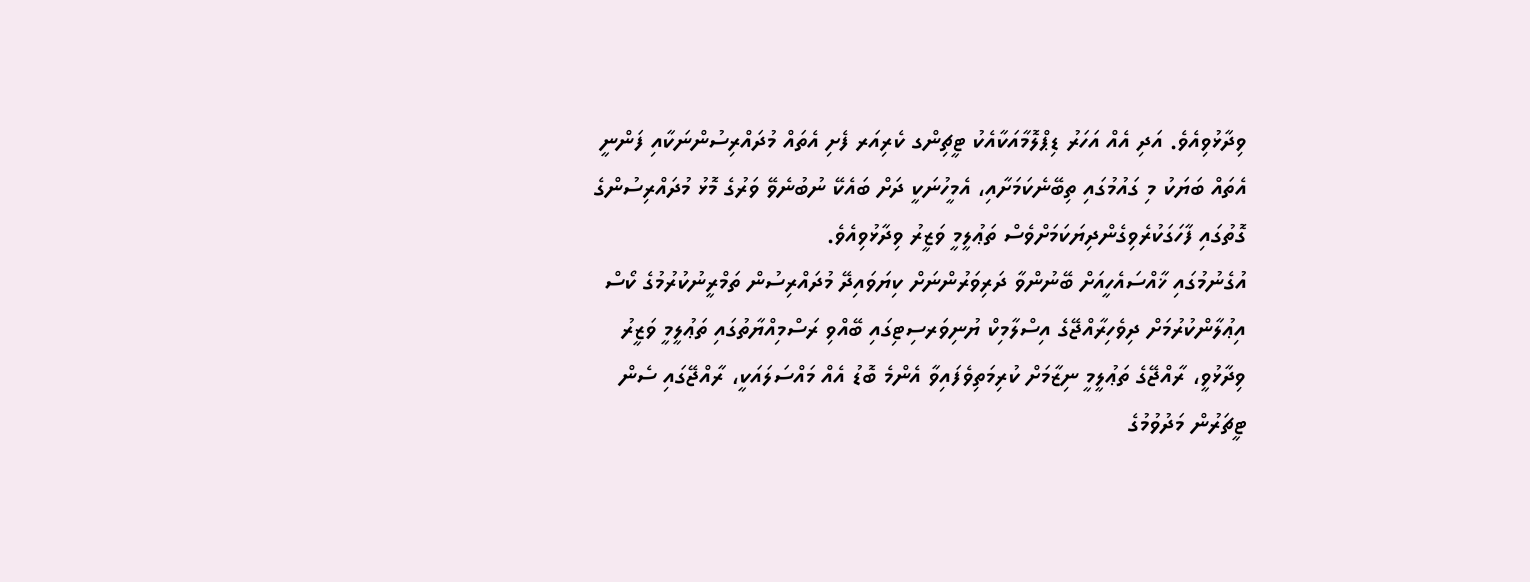ވިދާޅުވިއެވެ. އަދި އެއް އަހަރު ޑިޕްލޮމާއަކާއެކު ޓީޗިންގ ކެރިއަރ ފެށި އެތައް މުދައްރިސުންނަކާއި ފަންނީ އެތައް ބަޔަކު މި ގައުމުގައި ތިބޭނެކަމަށާއި، އެމީހުނަކީ ދަށް ބައެކޭ ނުބުނެވޭ ވަރުގެ މޮޅު މުދައްރިސުންގެ ގޮތުގައި ފާހަގަކުރެވިގެންދިޔަކަމަށްވެސް ތަޢުލީމީ ވަޒީރު ވިދާޅުވިއެވެ.
އުގެނުމުގައި ޚާއްސައެހީއަށް ބޭނުންވާ ދަރިވަރުންނަށް ކިޔަވައިދޭ މުދައްރިސުން ތަމްރީނުކުރުމުގެ ކޯސް އިޢުލާންކުރުމަށް ދިވެހިރާއްޖޭގެ އިސްލާމިކް ޔުނިވަރސިޓިގައި ބޭއްވި ރަސްމިއްޔާތުގައި ތަޢުލީމީ ވަޒީރު ވިދާޅުވީ، ރާއްޖޭގެ ތަޢުލީމީ ނިޒާމަށް ކުރިމަތިވެފައިވާ އެންމެ ބޮޑު އެއް މައްސަލައަކީ، ރާއްޖޭގައި ސެން ޓީޗަރުން މަދުވުމުގެ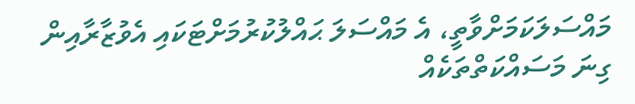މައްސަލަކަމަށްވާތީ، އެ މައްސަލަ ޙައްލުކުރުމަށްޓަކައި އެވުޒާރާއިން ގިނަ މަސައްކަތްތަކެއް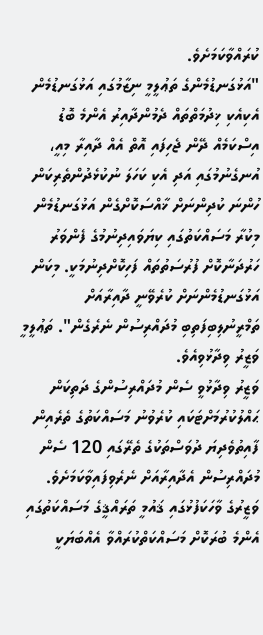ކުރައްވާކަމަށެވެ.
"އަޅުގަނޑުމެންގެ ތަޢުލީމީ ނިޒާމުގައި އަޅުގަނޑުމެން އެކިއެކި ޚިދުމަތްތައް ދެމުންދާއިރު އެންމެ ބޮޑު އިސްކަމެއް ދޭން ޖެހިފައި އޮތް އެއް ދާއިރާ މިއީ، އުނގެނުމުގައި އަދި އެކި ކަހަލަ ނުކުޅެދުންތެރިކަން ހުންނަ ކުދިންނަށް ޚާއްސަކޮށްގެން އަޅުގަނޑުމެން މިކުރާ މަސައްކަތުގައި ކިޔަވައިދިނުމުގެ ފެންވަރު ހަރުދަނާކޮށް ފުރުސަތުތައް ފަހިކޮށްދިނުމަކީ. މިކަން އަޅުގަނޑުމެންނަށް ކުރެވޭނީ ދާއިރާއަށް ތަމްރީނުލިބިފަތިބި މުދައްރިސުން ނެރެގެން". ތަޢުލީމީ ވަޒީރު ވިދާޅުވިއެވެ.
ވަޒީރު ވިދާޅުވީ ސެން މުދައްރިސުންގެ ދަތިކަން ޙައްލުކުރުމަށްޓަކައި ކުރެވުނު މަސައްކަތުގެ ތެރެއިން ފާއިތުވެދިޔަ ދުވަސްތަކުގެ ތެރޭގައި 120 ސެން މުދައްރިސުން އެދާއިރާއަށް ނެރެވިފައިވާކަމަށެވެ.
ވަޒީރުގެ ވާހަކަފުޅުގައި ޤައުމީ ތަރައްޤީގެ މަސައްކަތުގައި އެންމެ ބުރަކޮށް މަސައްކަތްކުރައްވާ އެއްބަޔަކީ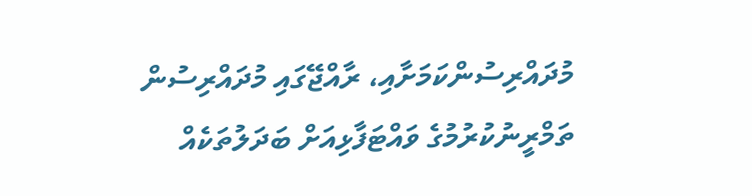މުދައްރިސުންކަމަށާއި، ރާއްޖޭގައި މުދައްރިސުން ތަމްރީނުކުރުމުގެ ވައްޓަފާޅިއަށް ބަދަލުތަކެއް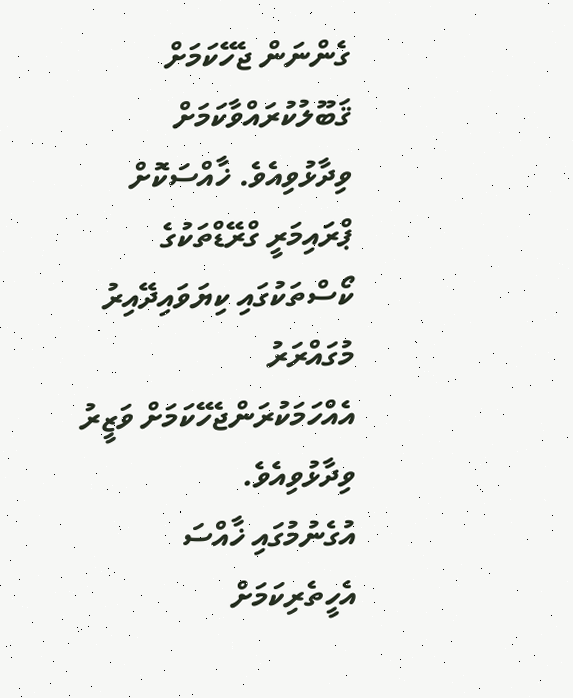ގެންނަން ޖެހޭކަމަށް ޤަބޫލުކުރައްވާކަމަށް ވިދާޅުވިއެވެ. ޚާއްސަކޮށް ޕްރައިމަރީ ގްރޭޑްތަކުގެ ކޯސްތަކުގައި ކިޔަވައިދޭއިރު މުގައްރަރު އެއްހަމަކުރަންޖެހޭކަމަށް ވަޒީރު ވިދާޅުވިއެވެ.
އުގެނުމުގައި ޚާއްސަ އެހީތެރިކަމަށް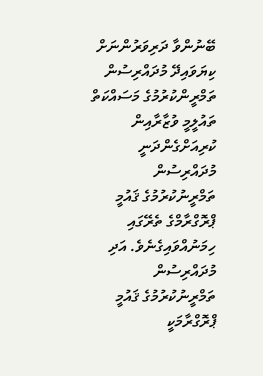ބޭނުންވާ ދަރިވަރުންނަށް ކިޔަވައިދޭ މުދައްރިސުން ތަމްރީންކުރުމުގެ މަސައްކަތް ތައުލީމީ ވުޒާރާއިން ކުރިއަށްގެންދަނީ މުދައްރިސުން ތަމްރީނުކުރުމުގެ ޤައުމީ ޕްރޮގްރާމްގެ ތެރޭގައި ހިމަނުއްވައިގެނެވެ. އަދި މުދައްރިސުން ތަމްރީނުކުރުމުގެ ޤައުމީ ޕްރޮގްރާމަކީ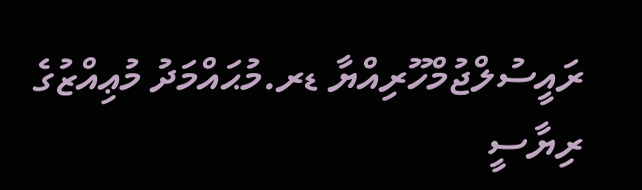ރައީސުލްޖުމްހޫރިއްޔާ ޑރ.މުޙައްމަދު މުޢިއްޒުގެ ރިޔާސީ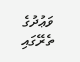ވަޢުދުގެ ތެރޭގައި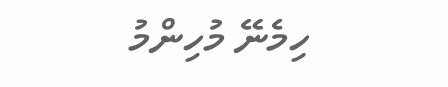ހިމެނޭ މުހިންމު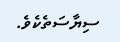ސިޔާސަތެކެވެ.